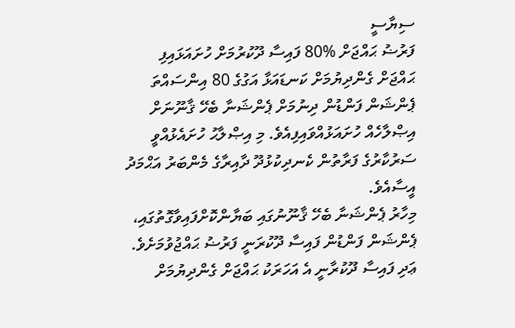ސިޔާސީ
ފަރުޟު ޙައްޖަށް %80 ފައިސާ ދޫކުރުމަށް ހުށައަޅައިފި
ޙައްޖަށް ގެންދިޔުމަށް ކަނޑައަޅާ އަގުގެ 80 އިންސައްތަ ޕެންޝަން ފަންޑުން ދިނުމަށް ޕެންޝަނާ ބެހޭ ޤާނޫނަށް އިޞްލާހެއް ހުށައަޅުއްވައިފިއެވެ. މި އިޞްލާޙު ހުށައެޅުއްވީ ސަރުކާރުގެ ފަރާތުން ކެނދިކުޅުދޫ ދާއިރާގެ މެންބަރު އަޙްމަދު އީސާއެވެ.
މިހާރު ޕެންޝަނާ ބެހޭ ޤާނޫނުގައި ބަޔާންކޮށްފައިވާގޮތުގައި، ޕެންޝަން ފަންޑުން ފައިސާ ދޫކުރަނީ ފަރުޟު ޙައްޖުވުމަށެވެ. ޢަދި ފައިސާ ދޫކުރާނީ އެ އަހަރަކު ޙައްޖަށް ގެންދިޔުމަށް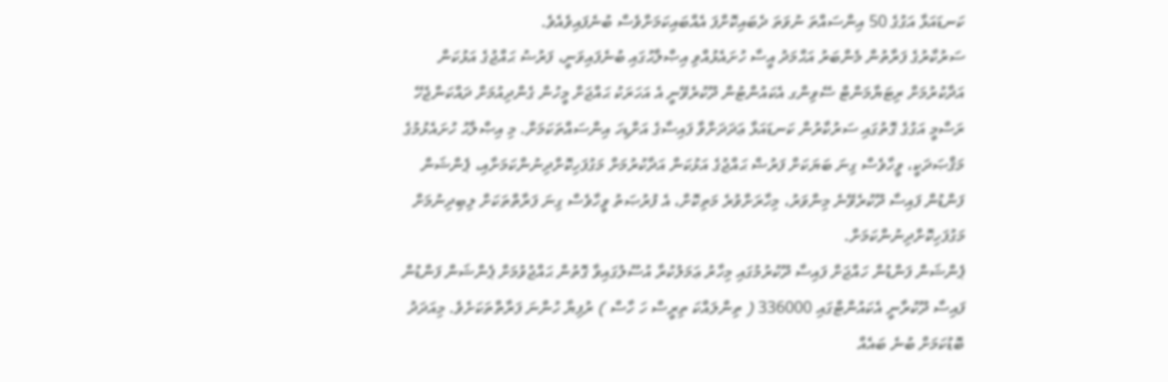ކަނޑައަޅާ އަގުގެ 50 އިންސައްތަ ނުވަތަ ދެބައިކޮށްފަ އެއްބައިކަމަށްވެސް ބުނެފައިވެއެވެ.
ސަރުކާރުގެ ފަރާތުން މެންބަރު އަޙްމަދު އީސާ ހުށައެޅުއްވި އިޞްލާޙުގައި ބުނެފައިވަނީ، ފަރުޟު ޙައްޖުގެ އަޅުކަން އަދާކުރުމަށް ރިޓަޔާމަންޓް ސޭވިންގ އެކައުންޓުން ދޫކުރެވޭނީ އެ އަހަރަކު ޙައްޖަށް މީހުން ގެންދިއުމަށް ދައްކަންޖެހޭ ރަސްމީ އަގުގެ ގޮތުގައި ސަރުކާރުން ކަނޑައަޅާ ޢަދަދަށްވާ ފައިސާގެ އަށްޑިހަ އިންސައްތަކަމަށް. މި އިޞްލާޙު ހުށައެޅުމުގެ މަޤްޞަދަކީ، ވީހާވެސް ގިނަ ބަޔަކަށް ފަރުޟް ޙައްޖުގެ އަޅުކަން އަދާކުރުމަށް މަގުފަހިކޮށްދިނުންކަމަށާއި، ޕެންޝަން ފަންޑުން ފައިސާ ދޫކުރެވޭނެ މިންވަރު، މިހާރަށްވުރެ މަތިކޮށް، އެ ފުރުޞަތު ވީހާވެސް ގިނަ ފަރާތްތަކަށް ލިބިދިނުމަށް މަގުފަހިކޮށްދިނުންކަމަށް.
ޕެންޝަން ފަންޑުން ހައްޖަށް ފައިސާ ދޫކުރުމުގައި މިހާރު ޢަމަލުކުރާ އުސޫލުގައިވާ ގޮތުން ޙައްޖުވުމަށް ޕެންޝަން ފަންޑުން ފައިސާ ދޫކުރާނީ އެކައުންޓްގައި 336000 ( ތިންލައްކަ ތިރީސް ހަ ހާސް ) ރުފިޔާ ހުންނަ ފަރާތްތަކަށެވެ. މިއަދަދު ބޮޑުކަމަށް ބުނެ ބައެއް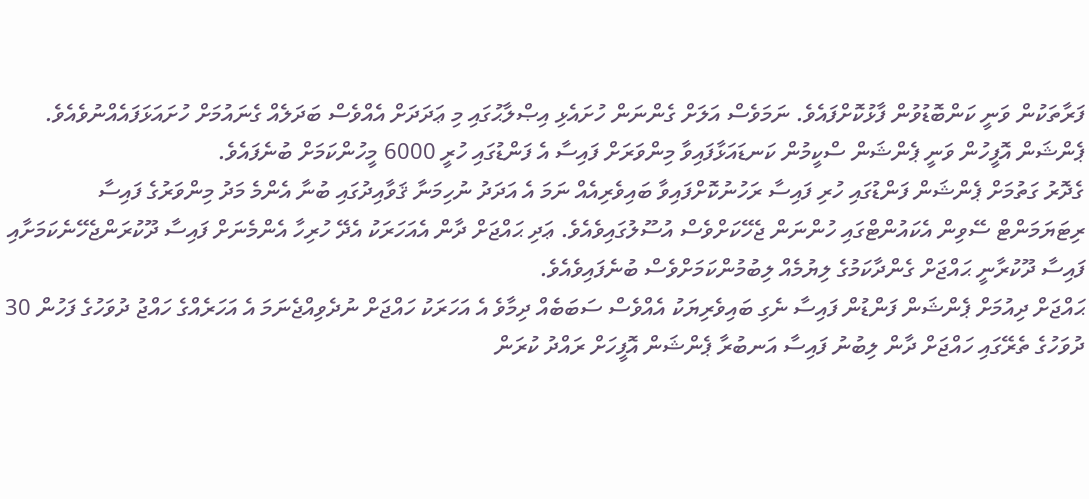ފަރާތަކުން ވަނީ ކަންބޮޑުވުން ފާޅުކޮށްފައެވެ. ނަމަވެސް އަލަށް ގެންނަން ހުށައެޅި އިޞްލާޙުގައި މި ޢަދަދަށް އެއްވެސް ބަދަލެއް ގެނައުމަށް ހުށައަޅަފައެއްނުވެއެވެ.
ޕެންޝަން އޮފީހުން ވަނީ ޕެންޝަން ސްކީމުން ކަނޑައަޅާފައިވާ މިންވަރަށް ފައިސާ އެ ފަންޑުގައި ހުރީ 6000 މީހުންކަމަށް ބުނެފައެވެ.
ގެދޮރު ގަތުމަށް ޕެންޝަން ފަންޑުގައި ހުރި ފައިސާ ރަހުނުކޮށްފައިވާ ބައިވެރިއެއް ނަމަ އެ އަދަދު ނުހިމަނާ ޤަވާއިދުގައި ބުނާ އެންމެ މަދު މިންވަރުގެ ފައިސާ ރިޓަޔަމަންޓް ސޭވިން އެކައުންޓްގައި ހުންނަން ޖެހޭކަށްވެސް އުސޫލުގައިވެއެވެ. ޢަދި ޙައްޖަށް ދާން އެއަހަރަކު އެދޭ ހުރިހާ އެންމެނަށް ފައިސާ ދޫކުރަންޖެހޭނެކަމަށާއި ފައިސާ ދޫކުރާނީ ޙައްޖަށް ގެންދާކަމުގެ ލިޔުމެއް ލިބުމުންކަމަށްވެސް ބުނެފައިވެއެވެ.
ޙައްޖަށް ދިއުމަށް ޕެންޝަން ފަންޑުން ފައިސާ ނެގި ބައިވެރިޔަކު އެއްވެސް ސަބަބެއް ދިމާވެ އެ އަހަރަކު ހައްޖަށް ނުދެވިއްޖެނަމަ އެ އަހަރެއްގެ ހައްޖު ދުވަހުގެ ފަހުން 30 ދުވަހުގެ ތެރޭގައި ހައްޖަށް ދާން ލިބުނު ފައިސާ އަނބުރާ ޕެންޝަން އޮފީހަށް ރައްދު ކުރަން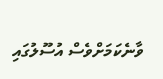ވާނެކަމަށްވެސް އުސޫލުގައި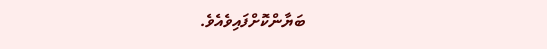ބަޔާންކޮށްފައިވެއެވެ.